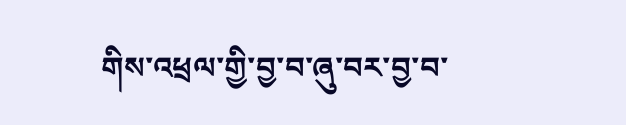གིས་འཕྲལ་གྱི་བྱ་བ་ཞུ་བར་བྱ་བ་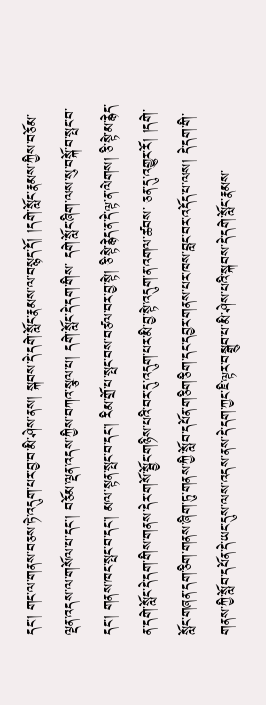དང་། གང་ལ་གནས་བཅས་ཏེ་འདུག་པར་བྱ་བ་མི་ཤེས་ནས། སྐབས་དེ་དགེ་སློང་རྣམས་ལ་བསྙད་དོ། །དགེ་སློང་རྣམས་ཀྱིས་བཅོམ་ལྡན་འདས་ལ་གསོལ་པ་དང་། བཅོམ་ལྡན་འདས་ཀྱིས་བཀའ་སྩལ་པ། དགེ་སློང་དེ་དག་གིས་ དགེ་སློང་ཞིག་ལས་སུ་བསྐོ་བ་སྤང་བ་དང་། གནས་ཁང་སྤང་བ་དང་། མལ་སྟན་སྤང་བ་དང་། རིམ་གྲོ་པ་སྤང་བས་བཙལ་བར་བྱ་སྟེ། ཅི་སྟེ་རྙེད་ན་དེ་ལྟ་ན་ལེགས། ཅི་སྟེ་མ་རྙེད་ན་དགེ་སློང་དེ་དག་གིས་གནས་དེར་གསོ་སྦྱོང་གཉིས་པའི་བར་དུ་འདུག་པར་མི་བྱ་སྟེ་འདུག་ན་འགལ་ཚབས་ ཅན་དུ་འགྱུར་རོ། །དགེ་སློང་གཞན་དག་ཅིག་གནས་ཞིག་ཏུ་གནས་ཀྱི་སློབ་དཔོན་གཅིག་ཅིག་དང་དབྱར་གནས་པར་ཁས་བླང་བར་འདོད་པ་ལས། དེ་དག་གི་གནས་ཀྱི་སློབ་དཔོན་དེ་ཡང་དུས་ལས་འདས་ནས་དེ་དག་ཀྱང་ཇི་ལྟར་བསྒྲུབ་པ་མི་ཤེས་པའི་སྐབས་དེ་དགེ་སློང་རྣམས་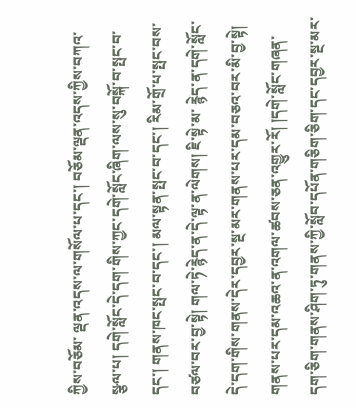ཀྱིས་བཅོམ་ ལྡན་འདས་ལ་གསོལ་པ་དང་། བཅོམ་ལྡན་འདས་ཀྱིས་བཀའ་སྩལ་པ། དགེ་སློང་དེ་དག་གིས་ཀྱང་དགེ་སློང་ཞིག་ལས་སུ་བསྐོ་བ་སྤང་བ་དང་། གནས་ཁང་སྤང་བ་དང་། མལ་སྟན་སྤང་བ་དང་། རིམ་གྲོ་པ་སྤང་བས་བཙལ་བར་བྱ་སྟེ། གལ་ཏེ་རྙེད་ན་དེ་ལྟ་ན་ལེགས། ཇི་སྟེ་མ་ རྙེད་ན་དགེ་སློང་དེ་དག་གིས་གནས་དེར་དབྱར་སྔ་མར་གནས་པར་དམ་བཅའ་བར་མི་བྱ་སྟེ། གནས་པར་དམ་འཆའ་ན་འགལ་ཚབས་ཅན་འགྱུར་རོ། །དགེ་སློང་གཞན་དག་ཅིག་གནས་ཤིག་ཏུ་གནས་ཀྱི་སློབ་དཔོན་གཅིག་ཅིག་དང་དབྱར་སྔ་མར་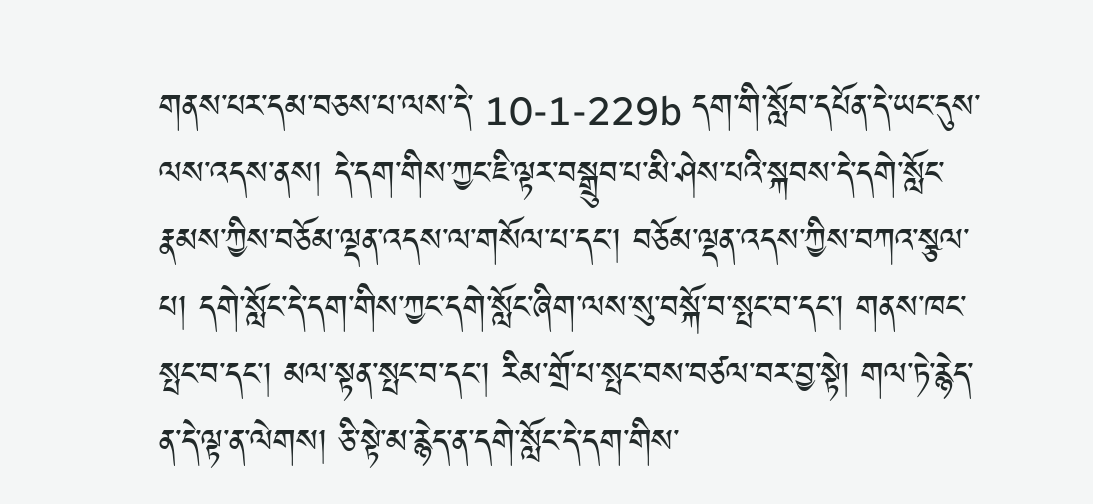གནས་པར་དམ་བཅས་པ་ལས་དེ་ 10-1-229b དག་གི་སློབ་དཔོན་དེ་ཡང་དུས་ལས་འདས་ནས། དེ་དག་གིས་ཀྱང་ཇི་ལྟར་བསྒྲུབ་པ་མི་ཤེས་པའི་སྐབས་དེ་དགེ་སློང་རྣམས་ཀྱིས་བཅོམ་ལྡན་འདས་ལ་གསོལ་པ་དང་། བཅོམ་ལྡན་འདས་ཀྱིས་བཀའ་སྩལ་པ། དགེ་སློང་དེ་དག་གིས་ཀྱང་དགེ་སློང་ཞིག་ལས་སུ་བསྐོ་བ་སྤང་བ་དང་། གནས་ཁང་སྤང་བ་དང་། མལ་སྟན་སྤང་བ་དང་། རིམ་གྲོ་པ་སྤང་བས་བཙལ་བར་བྱ་སྟེ། གལ་ཏེ་རྙེད་ན་དེ་ལྟ་ན་ལེགས། ཅི་སྟེ་མ་རྙེད་ན་དགེ་སློང་དེ་དག་གིས་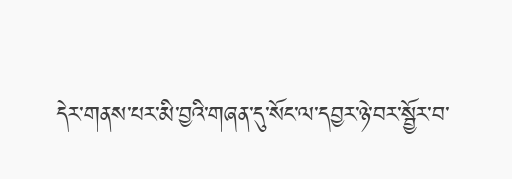དེར་གནས་པར་མི་བྱའི་གཞན་དུ་སོང་ལ་དབྱར་ཉེ་བར་སྦྱོར་བ་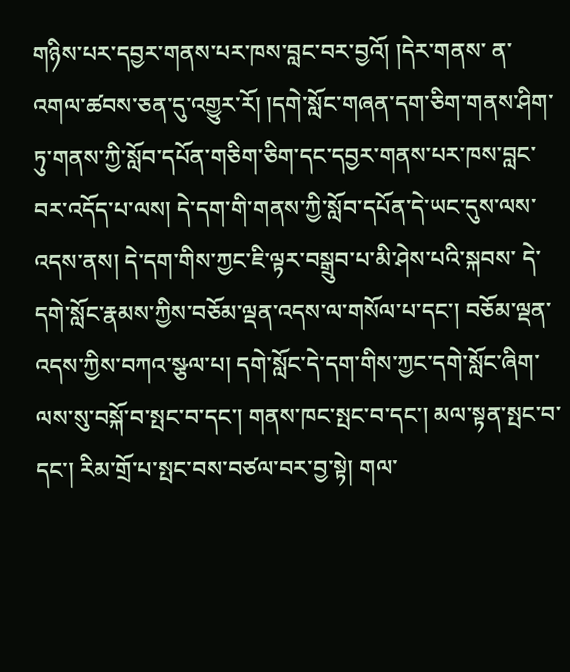གཉིས་པར་དབྱར་གནས་པར་ཁས་བླང་བར་བྱའོ། །དེར་གནས་ ན་འགལ་ཚབས་ཅན་དུ་འགྱུར་རོ། །དགེ་སློང་གཞན་དག་ཅིག་གནས་ཤིག་ཏུ་གནས་ཀྱི་སློབ་དཔོན་གཅིག་ཅིག་དང་དབྱར་གནས་པར་ཁས་བླང་བར་འདོད་པ་ལས། དེ་དག་གི་གནས་ཀྱི་སློབ་དཔོན་དེ་ཡང་དུས་ལས་འདས་ནས། དེ་དག་གིས་ཀྱང་ཇི་ལྟར་བསྒྲུབ་པ་མི་ཤེས་པའི་སྐབས་ དེ་དགེ་སློང་རྣམས་ཀྱིས་བཅོམ་ལྡན་འདས་ལ་གསོལ་པ་དང་། བཅོམ་ལྡན་འདས་ཀྱིས་བཀའ་སྩལ་པ། དགེ་སློང་དེ་དག་གིས་ཀྱང་དགེ་སློང་ཞིག་ལས་སུ་བསྐོ་བ་སྤང་བ་དང་། གནས་ཁང་སྤང་བ་དང་། མལ་སྟན་སྤང་བ་དང་། རིམ་གྲོ་པ་སྤང་བས་བཙལ་བར་བྱ་སྟེ། གལ་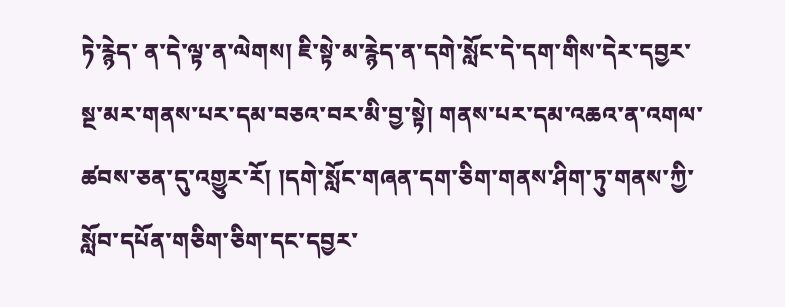ཏེ་རྙེད་ ན་དེ་ལྟ་ན་ལེགས། ཇི་སྟེ་མ་རྙེད་ན་དགེ་སློང་དེ་དག་གིས་དེར་དབྱར་སྔ་མར་གནས་པར་དམ་བཅའ་བར་མི་བྱ་སྟེ། གནས་པར་དམ་འཆའ་ན་འགལ་ཚབས་ཅན་དུ་འགྱུར་རོ། །དགེ་སློང་གཞན་དག་ཅིག་གནས་ཤིག་ཏུ་གནས་ཀྱི་སློབ་དཔོན་གཅིག་ཅིག་དང་དབྱར་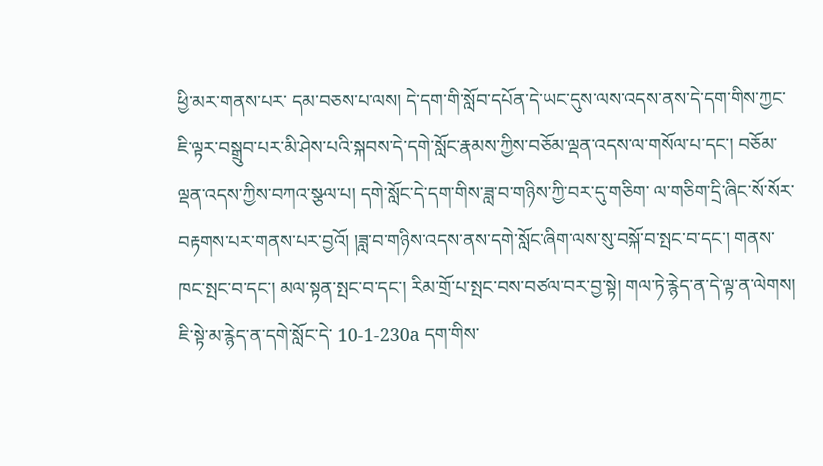ཕྱི་མར་གནས་པར་ དམ་བཅས་པ་ལས། དེ་དག་གི་སློབ་དཔོན་དེ་ཡང་དུས་ལས་འདས་ནས་དེ་དག་གིས་ཀྱང་ཇི་ལྟར་བསྒྲུབ་པར་མི་ཤེས་པའི་སྐབས་དེ་དགེ་སློང་རྣམས་ཀྱིས་བཅོམ་ལྡན་འདས་ལ་གསོལ་པ་དང་། བཅོམ་ལྡན་འདས་ཀྱིས་བཀའ་སྩལ་པ། དགེ་སློང་དེ་དག་གིས་ཟླ་བ་གཉིས་ཀྱི་བར་དུ་གཅིག་ ལ་གཅིག་དྲི་ཞིང་སོ་སོར་བརྟགས་པར་གནས་པར་བྱའོ། །ཟླ་བ་གཉིས་འདས་ནས་དགེ་སློང་ཞིག་ལས་སུ་བསྐོ་བ་སྤང་བ་དང་། གནས་ཁང་སྤང་བ་དང་། མལ་སྟན་སྤང་བ་དང་། རིམ་གྲོ་པ་སྤང་བས་བཙལ་བར་བྱ་སྟེ། གལ་ཏེ་རྙེད་ན་དེ་ལྟ་ན་ལེགས། ཇི་སྟེ་མ་རྙེད་ན་དགེ་སློང་དེ་ 10-1-230a དག་གིས་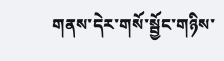གནས་དེར་གསོ་སྦྱོང་གཉིས་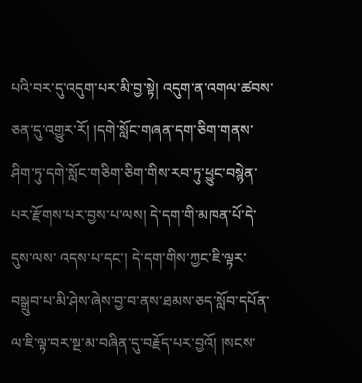པའི་བར་དུ་འདུག་པར་མི་བྱ་སྟེ། འདུག་ན་འགལ་ཚབས་ཅན་དུ་འགྱུར་རོ། །དགེ་སློང་གཞན་དག་ཅིག་གནས་ཤིག་ཏུ་དགེ་སློང་གཅིག་ཅིག་གིས་རབ་ཏུ་ཕྱུང་བསྙེན་པར་རྫོགས་པར་བྱས་པ་ལས། དེ་དག་གི་མཁན་པོ་དེ་དུས་ལས་ འདས་པ་དང་། དེ་དག་གིས་ཀྱང་ཇི་ལྟར་བསྒྲུབ་པ་མི་ཤེས་ཞེས་བྱ་བ་ནས་ཐམས་ཅད་སློབ་དཔོན་ལ་ཇི་ལྟ་བར་སྔ་མ་བཞིན་དུ་བརྗོད་པར་བྱའོ། །སངས་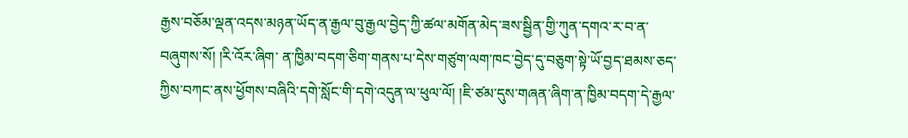རྒྱས་བཅོམ་ལྡན་འདས་མཉན་ཡོད་ན་རྒྱལ་བུ་རྒྱལ་བྱེད་ཀྱི་ཚལ་མགོན་མེད་ཟས་སྦྱིན་གྱི་ཀུན་དགའ་ར་བ་ན་བཞུགས་སོ། །རི་འོར་ཞིག་ ན་ཁྱིམ་བདག་ཅིག་གནས་པ་དེས་གཙུག་ལག་ཁང་བྱེད་དུ་བཅུག་སྟེ་ཡོ་བྱད་ཐམས་ཅད་ཀྱིས་བཀང་ནས་ཕྱོགས་བཞིའི་དགེ་སློང་གི་དགེ་འདུན་ལ་ཕུལ་ལོ། །ཇི་ཙམ་དུས་གཞན་ཞིག་ན་ཁྱིམ་བདག་དེ་རྒྱལ་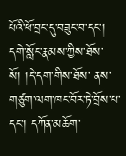པོའི་ཕོ་བྲང་དུ་བཟུང་བ་དང་། དགེ་སློང་རྣམས་ཀྱིས་ཐོས་སོ། །དེ་དག་གིས་ཐོས་ ནས་གཙུག་ལག་ཁང་བོར་ཏེ་བྲོས་པ་དང་། དཀོན་མཆོག་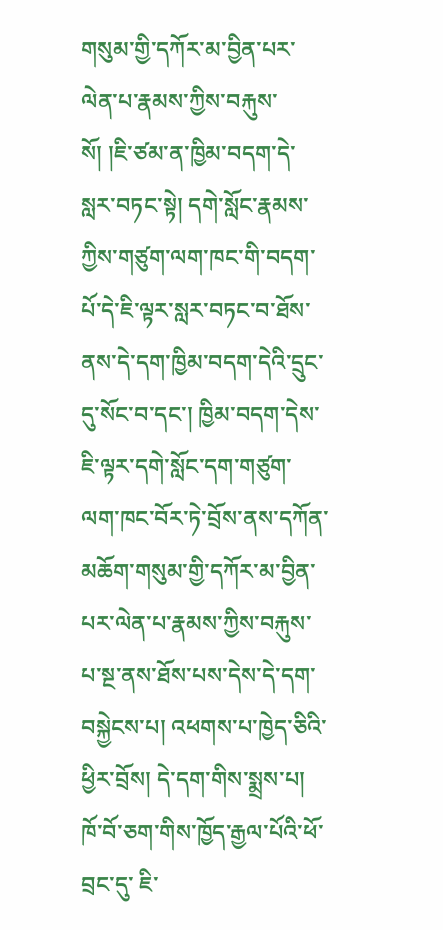གསུམ་གྱི་དཀོར་མ་བྱིན་པར་ལེན་པ་རྣམས་ཀྱིས་བརྐུས་སོ། །ཇི་ཙམ་ན་ཁྱིམ་བདག་དེ་སླར་བཏང་སྟེ། དགེ་སློང་རྣམས་ཀྱིས་གཙུག་ལག་ཁང་གི་བདག་པོ་དེ་ཇི་ལྟར་སླར་བཏང་བ་ཐོས་ནས་དེ་དག་ཁྱིམ་བདག་དེའི་དྲུང་དུ་སོང་བ་དང་། ཁྱིམ་བདག་དེས་ཇི་ལྟར་དགེ་སློང་དག་གཙུག་ལག་ཁང་བོར་ཏེ་བྲོས་ནས་དཀོན་མཆོག་གསུམ་གྱི་དཀོར་མ་བྱིན་པར་ལེན་པ་རྣམས་ཀྱིས་བརྐུས་པ་སྔ་ནས་ཐོས་པས་དེས་དེ་དག་བསྐྱེངས་པ། འཕགས་པ་ཁྱེད་ཅིའི་ཕྱིར་བྲོས། དེ་དག་གིས་སྨྲས་པ། ཁོ་བོ་ཅག་གིས་ཁྱོད་རྒྱལ་པོའི་ཕོ་བྲང་དུ་ ཇི་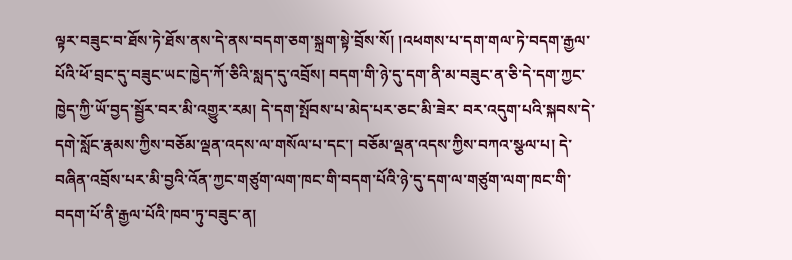ལྟར་བཟུང་བ་ཐོས་ཏེ་ཐོས་ནས་དེ་ནས་བདག་ཅག་སྐྲག་སྟེ་བྲོས་སོ། །འཕགས་པ་དག་གལ་ཏེ་བདག་རྒྱལ་པོའི་ཕོ་བྲང་དུ་བཟུང་ཡང་ཁྱེད་ཀོ་ཅིའི་སླད་དུ་འབྲོས། བདག་གི་ཉེ་དུ་དག་ནི་མ་བཟུང་ན་ཅི་དེ་དག་ཀྱང་ཁྱེད་ཀྱི་ཡོ་བྱད་སྦྱོར་བར་མི་འགྱུར་རམ། དེ་དག་སྤོབས་པ་མེད་པར་ཅང་མི་ཟེར་ བར་འདུག་པའི་སྐབས་དེ་དགེ་སློང་རྣམས་ཀྱིས་བཅོམ་ལྡན་འདས་ལ་གསོལ་པ་དང་། བཅོམ་ལྡན་འདས་ཀྱིས་བཀའ་སྩལ་པ། དེ་བཞིན་འབྲོས་པར་མི་བྱའི་འོན་ཀྱང་གཙུག་ལག་ཁང་གི་བདག་པོའི་ཉེ་དུ་དག་ལ་གཙུག་ལག་ཁང་གི་བདག་པོ་ནི་རྒྱལ་པོའི་ཁབ་ཏུ་བཟུང་ན།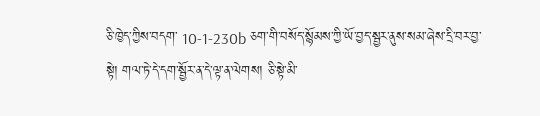ཅི་ཁྱེད་ཀྱིས་བདག་ 10-1-230b ཅག་གི་བསོད་སྙོམས་ཀྱི་ཡོ་བྱད་སྦྱར་ནུས་སམ་ཞེས་དྲི་བར་བྱ་སྟེ། གལ་ཏེ་དེ་དག་སྦྱོར་ན་དེ་ལྟ་ན་ལེགས། ཅི་སྟེ་མི་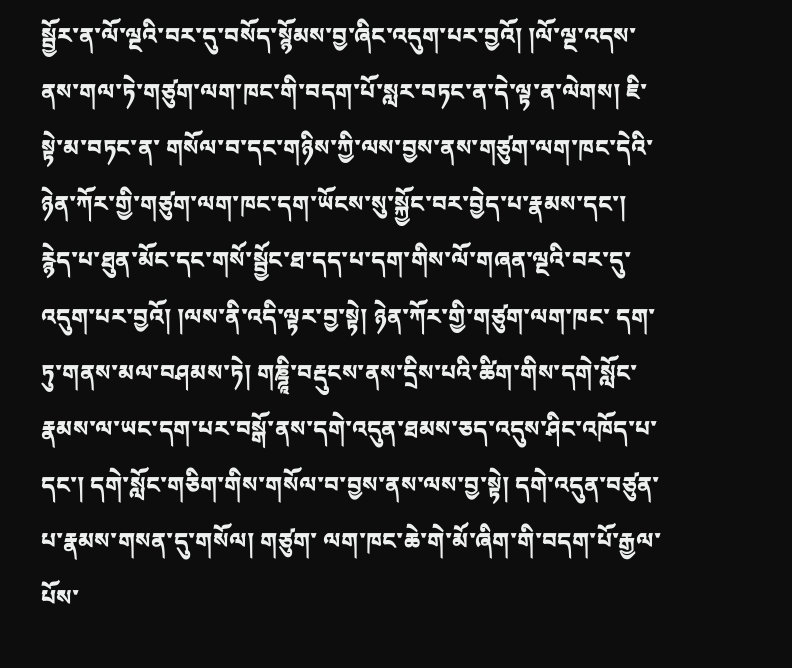སྦྱོར་ན་ལོ་ལྔའི་བར་དུ་བསོད་སྙོམས་བྱ་ཞིང་འདུག་པར་བྱའོ། །ལོ་ལྔ་འདས་ནས་གལ་ཏེ་གཙུག་ལག་ཁང་གི་བདག་པོ་སླར་བཏང་ན་དེ་ལྟ་ན་ལེགས། ཇི་སྟེ་མ་བཏང་ན་ གསོལ་བ་དང་གཉིས་ཀྱི་ལས་བྱས་ནས་གཙུག་ལག་ཁང་དེའི་ཉེན་ཀོར་གྱི་གཙུག་ལག་ཁང་དག་ཡོངས་སུ་སྐྱོང་བར་བྱེད་པ་རྣམས་དང་། རྙེད་པ་ཐུན་མོང་དང་གསོ་སྦྱོང་ཐ་དད་པ་དག་གིས་ལོ་གཞན་ལྔའི་བར་དུ་འདུག་པར་བྱའོ། །ལས་ནི་འདི་ལྟར་བྱ་སྟེ། ཉེན་ཀོར་གྱི་གཙུག་ལག་ཁང་ དག་ཏུ་གནས་མལ་བཤམས་ཏེ། གཎྜཱི་བརྡུངས་ནས་དྲིས་པའི་ཚིག་གིས་དགེ་སློང་རྣམས་ལ་ཡང་དག་པར་བསྒོ་ནས་དགེ་འདུན་ཐམས་ཅད་འདུས་ཤིང་འཁོད་པ་དང་། དགེ་སློང་གཅིག་གིས་གསོལ་བ་བྱས་ནས་ལས་བྱ་སྟེ། དགེ་འདུན་བཙུན་པ་རྣམས་གསན་དུ་གསོལ། གཙུག་ ལག་ཁང་ཆེ་གེ་མོ་ཞིག་གི་བདག་པོ་རྒྱལ་པོས་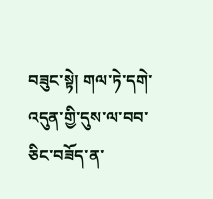བཟུང་སྟེ། གལ་ཏེ་དགེ་འདུན་གྱི་དུས་ལ་བབ་ཅིང་བཟོད་ན་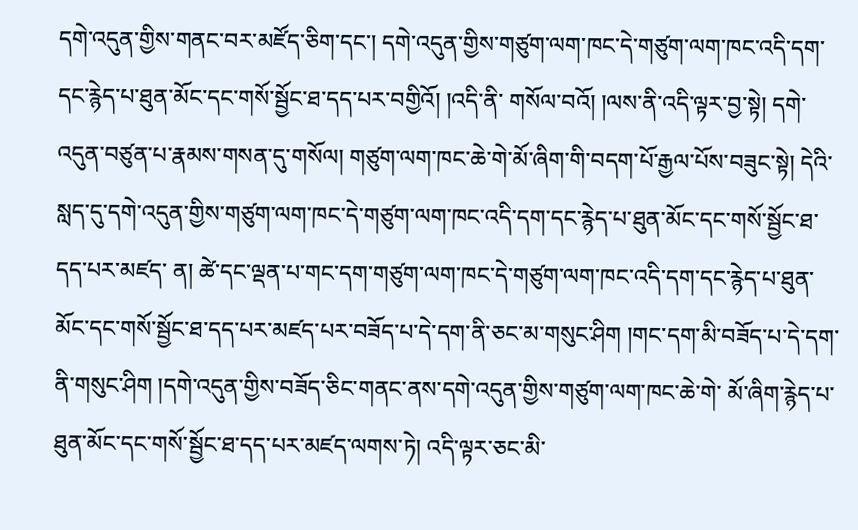དགེ་འདུན་གྱིས་གནང་བར་མཛོད་ཅིག་དང་། དགེ་འདུན་གྱིས་གཙུག་ལག་ཁང་དེ་གཙུག་ལག་ཁང་འདི་དག་དང་རྙེད་པ་ཐུན་མོང་དང་གསོ་སྦྱོང་ཐ་དད་པར་བགྱིའོ། །འདི་ནི་ གསོལ་བའོ། །ལས་ནི་འདི་ལྟར་བྱ་སྟེ། དགེ་འདུན་བཙུན་པ་རྣམས་གསན་དུ་གསོལ། གཙུག་ལག་ཁང་ཆེ་གེ་མོ་ཞིག་གི་བདག་པོ་རྒྱལ་པོས་བཟུང་སྟེ། དེའི་སླད་དུ་དགེ་འདུན་གྱིས་གཙུག་ལག་ཁང་དེ་གཙུག་ལག་ཁང་འདི་དག་དང་རྙེད་པ་ཐུན་མོང་དང་གསོ་སྦྱོང་ཐ་དད་པར་མཛད་ ན། ཚེ་དང་ལྡན་པ་གང་དག་གཙུག་ལག་ཁང་དེ་གཙུག་ལག་ཁང་འདི་དག་དང་རྙེད་པ་ཐུན་མོང་དང་གསོ་སྦྱོང་ཐ་དད་པར་མཛད་པར་བཟོད་པ་དེ་དག་ནི་ཅང་མ་གསུང་ཤིག །གང་དག་མི་བཟོད་པ་དེ་དག་ནི་གསུང་ཤིག །དགེ་འདུན་གྱིས་བཟོད་ཅིང་གནང་ནས་དགེ་འདུན་གྱིས་གཙུག་ལག་ཁང་ཆེ་གེ་ མོ་ཞིག་རྙེད་པ་ཐུན་མོང་དང་གསོ་སྦྱོང་ཐ་དད་པར་མཛད་ལགས་ཏེ། འདི་ལྟར་ཅང་མི་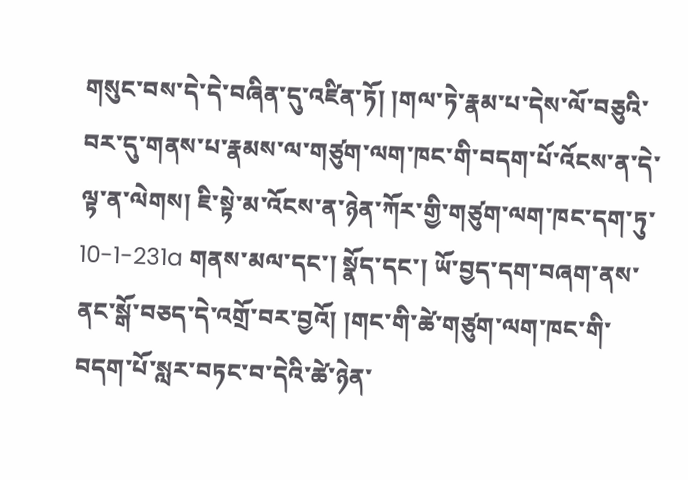གསུང་བས་དེ་དེ་བཞིན་དུ་འཛིན་ཏོ། །གལ་ཏེ་རྣམ་པ་དེས་ལོ་བཅུའི་བར་དུ་གནས་པ་རྣམས་ལ་གཙུག་ལག་ཁང་གི་བདག་པོ་འོངས་ན་དེ་ལྟ་ན་ལེགས། ཇི་སྟེ་མ་འོངས་ན་ཉེན་ཀོར་གྱི་གཙུག་ལག་ཁང་དག་ཏུ་ 10-1-231a གནས་མལ་དང་། སྣོད་དང་། ཡོ་བྱད་དག་བཞག་ནས་ནང་སྒོ་བཅད་དེ་འགྲོ་བར་བྱའོ། །གང་གི་ཚེ་གཙུག་ལག་ཁང་གི་བདག་པོ་སླར་བཏང་བ་དེའི་ཚེ་ཉེན་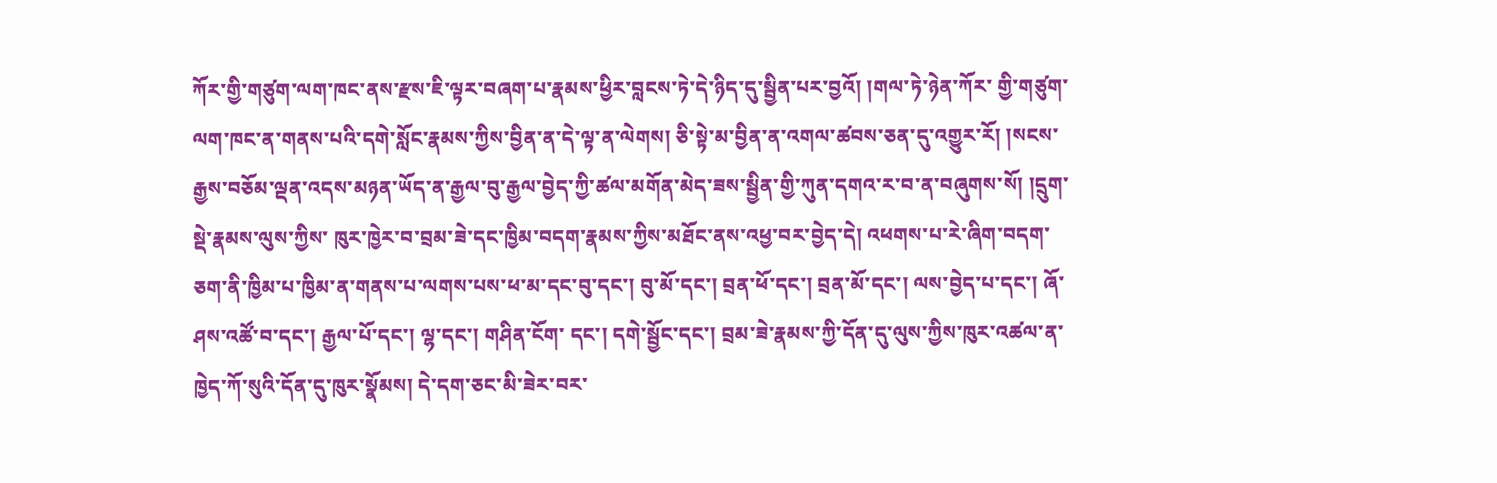ཀོར་གྱི་གཙུག་ལག་ཁང་ནས་རྫས་ཇི་ལྟར་བཞག་པ་རྣམས་ཕྱིར་བླངས་ཏེ་དེ་ཉིད་དུ་སྦྱིན་པར་བྱའོ། །གལ་ཏེ་ཉེན་ཀོར་ གྱི་གཙུག་ལག་ཁང་ན་གནས་པའི་དགེ་སློང་རྣམས་ཀྱིས་བྱིན་ན་དེ་ལྟ་ན་ལེགས། ཅི་སྟེ་མ་བྱིན་ན་འགལ་ཚབས་ཅན་དུ་འགྱུར་རོ། །སངས་རྒྱས་བཅོམ་ལྡན་འདས་མཉན་ཡོད་ན་རྒྱལ་བུ་རྒྱལ་བྱེད་ཀྱི་ཚལ་མགོན་མེད་ཟས་སྦྱིན་གྱི་ཀུན་དགའ་ར་བ་ན་བཞུགས་སོ། །དྲུག་སྡེ་རྣམས་ལུས་ཀྱིས་ ཁུར་ཁྱེར་བ་བྲམ་ཟེ་དང་ཁྱིམ་བདག་རྣམས་ཀྱིས་མཐོང་ནས་འཕྱ་བར་བྱེད་དེ། འཕགས་པ་རེ་ཞིག་བདག་ཅག་ནི་ཁྱིམ་པ་ཁྱིམ་ན་གནས་པ་ལགས་པས་ཕ་མ་དང་བུ་དང་། བུ་མོ་དང་། བྲན་ཕོ་དང་། བྲན་མོ་དང་། ལས་བྱེད་པ་དང་། ཞོ་ཤས་འཚོ་བ་དང་། རྒྱལ་པོ་དང་། ལྷ་དང་། གཤིན་ངོག་ དང་། དགེ་སྦྱོང་དང་། བྲམ་ཟེ་རྣམས་ཀྱི་དོན་དུ་ལུས་ཀྱིས་ཁུར་འཚལ་ན་ཁྱེད་ཀོ་སུའི་དོན་དུ་ཁུར་སྣོམས། དེ་དག་ཅང་མི་ཟེར་བར་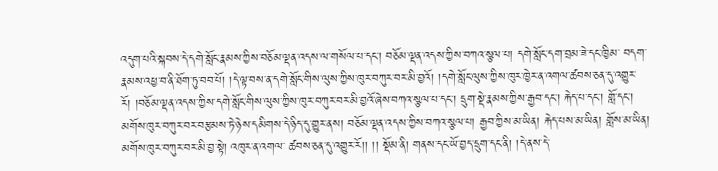འདུག་པའི་སྐབས་དེ་དགེ་སློང་རྣམས་ཀྱིས་བཅོམ་ལྡན་འདས་ལ་གསོལ་པ་དང་། བཅོམ་ལྡན་འདས་ཀྱིས་བཀའ་སྩལ་པ། དགེ་སློང་དག་བྲམ་ཟེ་དང་ཁྱིམ་ བདག་རྣམས་འཕྱ་བ་ནི་ཐོག་ཏུ་བབ་པོ། །དེ་ལྟ་བས་ན་དགེ་སློང་གིས་ལུས་ཀྱིས་ཁུར་བཀུར་བར་མི་བྱའོ། །དགེ་སློང་ལུས་ཀྱིས་ཁུར་ཁྱེར་ན་འགལ་ཚབས་ཅན་དུ་འགྱུར་རོ། །བཅོམ་ལྡན་འདས་ཀྱིས་དགེ་སློང་གིས་ལུས་ཀྱིས་ཁུར་བཀུར་བར་མི་བྱའོ་ཞེས་བཀའ་སྩལ་པ་དང་། དྲུག་སྡེ་རྣམས་ཀྱིས་རྒྱབ་དང་། རྐེད་པ་དང་། གློ་དང་། མགོས་ཁུར་བཀུར་བར་བརྩམས་ཏེ་ཉེས་དམིགས་དེ་ཉིད་དུ་གྱུར་ནས། བཅོམ་ལྡན་འདས་ཀྱིས་བཀའ་སྩལ་པ། རྒྱབ་ཀྱིས་མ་ཡིན། རྐེད་པས་མ་ཡིན། གློས་མ་ཡིན། མགོས་ཁུར་བཀུར་བར་མི་བྱ་སྟེ། འཁུར་ན་འགལ་ ཚབས་ཅན་དུ་འགྱུར་རོ།། །། སྡོམ་ནི། གནས་དང་ཡོ་བྱད་དྲུག་དང་ནི། །དེ་ནས་དེ་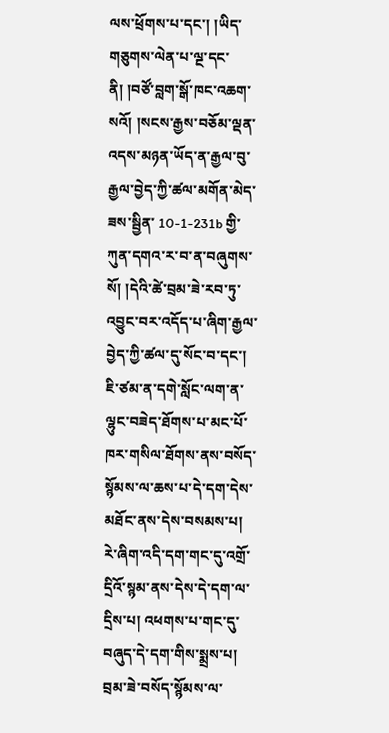ལས་ཕྲོགས་པ་དང་། །ཡིད་གཅུགས་ལེན་པ་ལྔ་དང་ནི། །བཙོ་བླག་སྒོ་ཁང་འཆག་སའོ། །སངས་རྒྱས་བཅོམ་ལྡན་འདས་མཉན་ཡོད་ན་རྒྱལ་བུ་རྒྱལ་བྱེད་ཀྱི་ཚལ་མགོན་མེད་ཟས་སྦྱིན་ 10-1-231b གྱི་ཀུན་དགའ་ར་བ་ན་བཞུགས་སོ། །དེའི་ཚེ་བྲམ་ཟེ་རབ་ཏུ་འབྱུང་བར་འདོད་པ་ཞིག་རྒྱལ་བྱེད་ཀྱི་ཚལ་དུ་སོང་བ་དང་། ཇི་ཙམ་ན་དགེ་སློང་ལག་ན་ལྷུང་བཟེད་ཐོགས་པ་མང་པོ་ཁར་གསིལ་ཐོགས་ནས་བསོད་སྙོམས་ལ་ཆས་པ་དེ་དག་དེས་མཐོང་ནས་དེས་བསམས་པ། རེ་ཞིག་འདི་དག་གང་དུ་འགྲོ་ དྲིའོ་སྙམ་ནས་དེས་དེ་དག་ལ་དྲིས་པ། འཕགས་པ་གང་དུ་བཞུད་དེ་དག་གིས་སྨྲས་པ། བྲམ་ཟེ་བསོད་སྙོམས་ལ་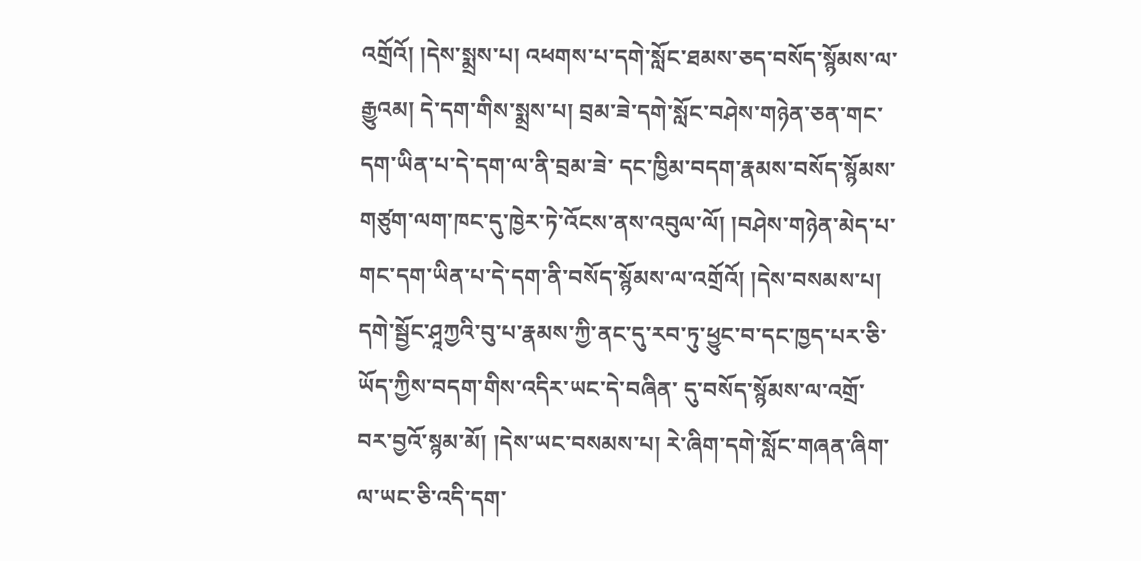འགྲོའོ། །དེས་སྨྲས་པ། འཕགས་པ་དགེ་སློང་ཐམས་ཅད་བསོད་སྙོམས་ལ་རྒྱུའམ། དེ་དག་གིས་སྨྲས་པ། བྲམ་ཟེ་དགེ་སློང་བཤེས་གཉེན་ཅན་གང་དག་ཡིན་པ་དེ་དག་ལ་ནི་བྲམ་ཟེ་ དང་ཁྱིམ་བདག་རྣམས་བསོད་སྙོམས་གཙུག་ལག་ཁང་དུ་ཁྱེར་ཏེ་འོངས་ནས་འབུལ་ལོ། །བཤེས་གཉེན་མེད་པ་གང་དག་ཡིན་པ་དེ་དག་ནི་བསོད་སྙོམས་ལ་འགྲོའོ། །དེས་བསམས་པ། དགེ་སྦྱོང་ཤཱཀྱའི་བུ་པ་རྣམས་ཀྱི་ནང་དུ་རབ་ཏུ་ཕྱུང་བ་དང་ཁྱད་པར་ཅི་ཡོད་ཀྱིས་བདག་གིས་འདིར་ཡང་དེ་བཞིན་ དུ་བསོད་སྙོམས་ལ་འགྲོ་བར་བྱའོ་སྙམ་མོ། །དེས་ཡང་བསམས་པ། རེ་ཞིག་དགེ་སློང་གཞན་ཞིག་ལ་ཡང་ཅི་འདི་དག་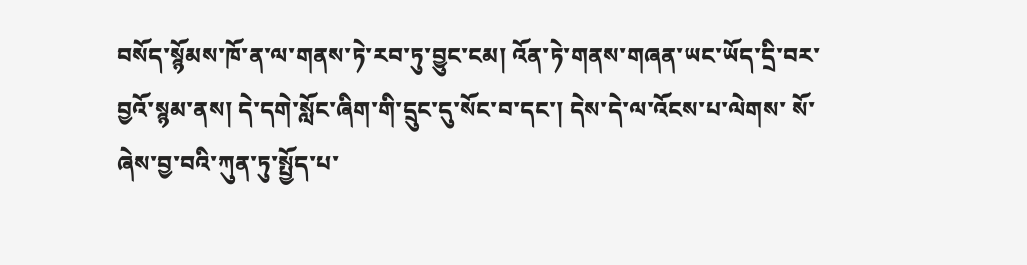བསོད་སྙོམས་ཁོ་ན་ལ་གནས་ཏེ་རབ་ཏུ་བྱུང་ངམ། འོན་ཏེ་གནས་གཞན་ཡང་ཡོད་དྲི་བར་བྱའོ་སྙམ་ནས། དེ་དགེ་སློང་ཞིག་གི་དྲུང་དུ་སོང་བ་དང་། དེས་དེ་ལ་འོངས་པ་ལེགས་ སོ་ཞེས་བྱ་བའི་ཀུན་ཏུ་སྤྱོད་པ་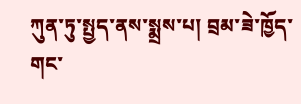ཀུན་ཏུ་སྤྱད་ནས་སྨྲས་པ། བྲམ་ཟེ་ཁྱོད་གང་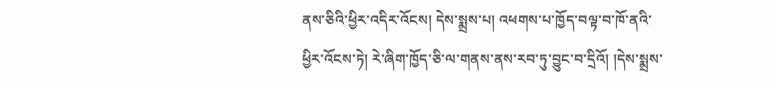ནས་ཅིའི་ཕྱིར་འདིར་འོངས། དེས་སྨྲས་པ། འཕགས་པ་ཁྱོད་བལྟ་བ་ཁོ་ནའི་ཕྱིར་འོངས་ཏེ། རེ་ཞིག་ཁྱོད་ཅི་ལ་གནས་ནས་རབ་ཏུ་བྱུང་བ་དྲིའོ། །དེས་སྨྲས་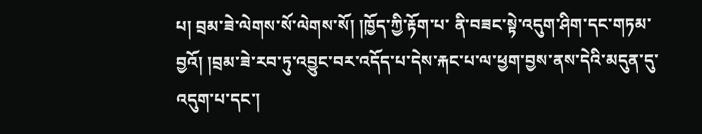པ། བྲམ་ཟེ་ལེགས་སོ་ལེགས་སོ། །ཁྱོད་ཀྱི་རྟོག་པ་ ནི་བཟང་སྟེ་འདུག་ཤིག་དང་གཏམ་བྱའོ། །བྲམ་ཟེ་རབ་ཏུ་འབྱུང་བར་འདོད་པ་དེས་རྐང་པ་ལ་ཕྱག་བྱས་ནས་དེའི་མདུན་དུ་འདུག་པ་དང་།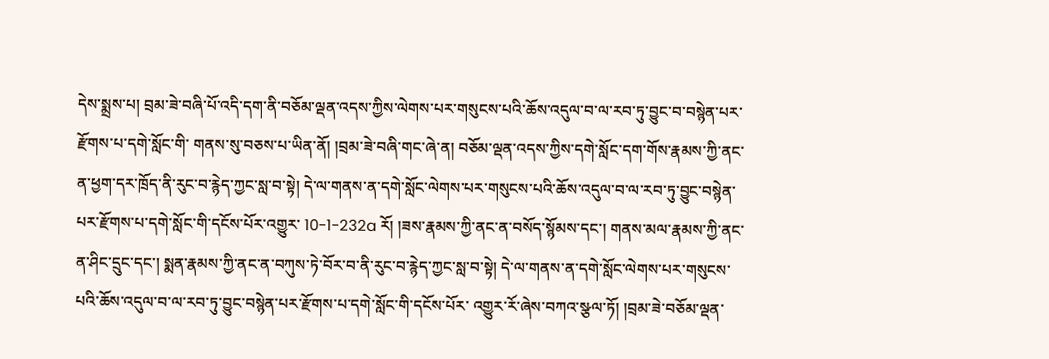དེས་སྨྲས་པ། བྲམ་ཟེ་བཞི་པོ་འདི་དག་ནི་བཅོམ་ལྡན་འདས་ཀྱིས་ལེགས་པར་གསུངས་པའི་ཆོས་འདུལ་བ་ལ་རབ་ཏུ་བྱུང་བ་བསྙེན་པར་རྫོགས་པ་དགེ་སློང་གི་ གནས་སུ་བཅས་པ་ཡིན་ནོ། །བྲམ་ཟེ་བཞི་གང་ཞེ་ན། བཅོམ་ལྡན་འདས་ཀྱིས་དགེ་སློང་དག་གོས་རྣམས་ཀྱི་ནང་ན་ཕྱག་དར་ཁྲོད་ནི་རུང་བ་རྙེད་ཀྱང་སླ་བ་སྟེ། དེ་ལ་གནས་ན་དགེ་སློང་ལེགས་པར་གསུངས་པའི་ཆོས་འདུལ་བ་ལ་རབ་ཏུ་བྱུང་བསྙེན་པར་རྫོགས་པ་དགེ་སློང་གི་དངོས་པོར་འགྱུར་ 10-1-232a རོ། །ཟས་རྣམས་ཀྱི་ནང་ན་བསོད་སྙོམས་དང་། གནས་མལ་རྣམས་ཀྱི་ནང་ན་ཤིང་དྲུང་དང་། སྨན་རྣམས་ཀྱི་ནང་ན་བཀུས་ཏེ་བོར་བ་ནི་རུང་བ་རྙེད་ཀྱང་སླ་བ་སྟེ། དེ་ལ་གནས་ན་དགེ་སློང་ལེགས་པར་གསུངས་པའི་ཆོས་འདུལ་བ་ལ་རབ་ཏུ་བྱུང་བསྙེན་པར་རྫོགས་པ་དགེ་སློང་གི་དངོས་པོར་ འགྱུར་རོ་ཞེས་བཀའ་སྩལ་ཏོ། །བྲམ་ཟེ་བཅོམ་ལྡན་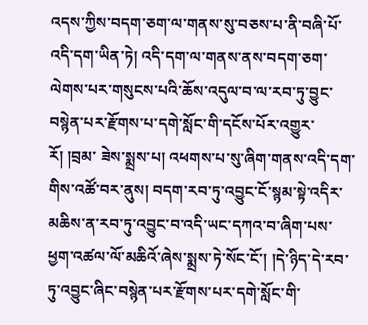འདས་ཀྱིས་བདག་ཅག་ལ་གནས་སུ་བཅས་པ་ནི་བཞི་པོ་འདི་དག་ཡིན་ཏེ། འདི་དག་ལ་གནས་ནས་བདག་ཅག་ལེགས་པར་གསུངས་པའི་ཆོས་འདུལ་བ་ལ་རབ་ཏུ་བྱུང་བསྙེན་པར་རྫོགས་པ་དགེ་སློང་གི་དངོས་པོར་འགྱུར་རོ། །བྲམ་ ཟེས་སྨྲས་པ། འཕགས་པ་སུ་ཞིག་གནས་འདི་དག་གིས་འཚོ་བར་ནུས། བདག་རབ་ཏུ་འབྱུང་ངོ་སྙམ་སྟེ་འདིར་མཆིས་ན་རབ་ཏུ་འབྱུང་བ་འདི་ཡང་དཀའ་བ་ཞིག་པས་ཕྱག་འཚལ་ལོ་མཆིའོ་ཞེས་སྨྲས་ཏེ་སོང་ངོ་། །དེ་ཉིད་དེ་རབ་ཏུ་འབྱུང་ཞིང་བསྙེན་པར་རྫོགས་པར་དགེ་སློང་གི་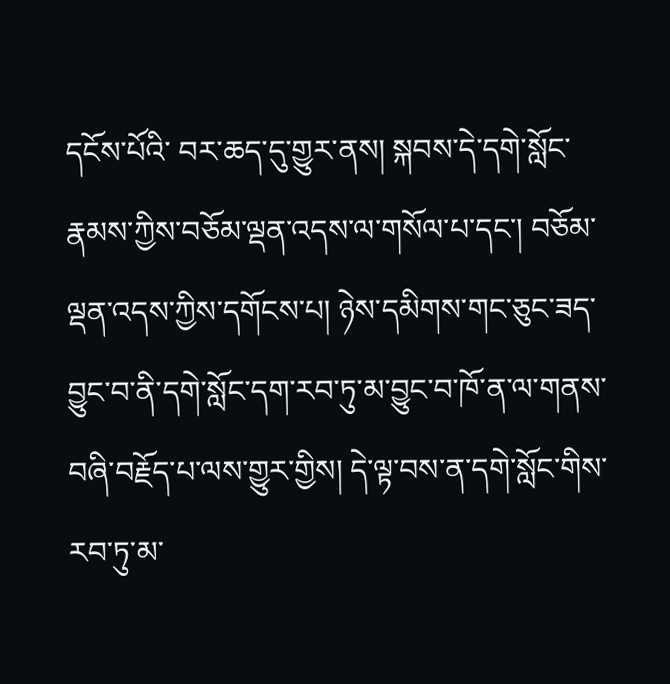དངོས་པོའི་ བར་ཆད་དུ་གྱུར་ནས། སྐབས་དེ་དགེ་སློང་རྣམས་ཀྱིས་བཅོམ་ལྡན་འདས་ལ་གསོལ་པ་དང་། བཅོམ་ལྡན་འདས་ཀྱིས་དགོངས་པ། ཉེས་དམིགས་གང་ཅུང་ཟད་བྱུང་བ་ནི་དགེ་སློང་དག་རབ་ཏུ་མ་བྱུང་བ་ཁོ་ན་ལ་གནས་བཞི་བརྗོད་པ་ལས་གྱུར་གྱིས། དེ་ལྟ་བས་ན་དགེ་སློང་གིས་རབ་ཏུ་མ་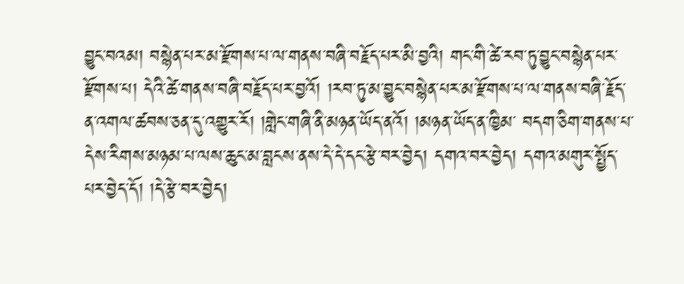བྱུང་བའམ། བསྙེན་པར་མ་རྫོགས་པ་ལ་གནས་བཞི་བརྗོད་པར་མི་བྱའི། གང་གི་ཚེ་རབ་ཏུ་བྱུང་བསྙེན་པར་རྫོགས་པ། དེའི་ཚེ་གནས་བཞི་བརྗོད་པར་བྱའོ། །རབ་ཏུ་མ་བྱུང་བསྙེན་པར་མ་རྫོགས་པ་ལ་གནས་བཞི་རྗོད་ན་འགལ་ཚབས་ཅན་དུ་འགྱུར་རོ། །གླེང་གཞི་ནི་མཉན་ཡོད་ནའོ། །མཉན་ཡོད་ན་ཁྱིམ་ བདག་ཅིག་གནས་པ་དེས་རིགས་མཉམ་པ་ལས་ཆུང་མ་བླངས་ནས་དེ་དེ་དང་རྩེ་བར་བྱེད། དགའ་བར་བྱེད། དགའ་མགུར་སྤྱོད་པར་བྱེད་དོ། །དེ་རྩེ་བར་བྱེད།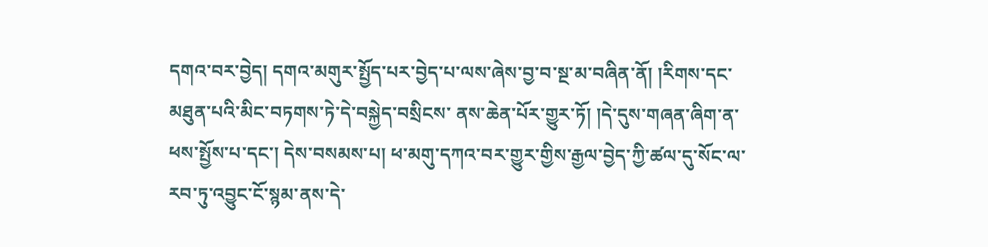དགའ་བར་བྱེད། དགའ་མགུར་སྤྱོད་པར་བྱེད་པ་ལས་ཞེས་བྱ་བ་སྔ་མ་བཞིན་ནོ། །རིགས་དང་མཐུན་པའི་མིང་བཏགས་ཏེ་དེ་བསྐྱེད་བསྲིངས་ ནས་ཆེན་པོར་གྱུར་ཏོ། །དེ་དུས་གཞན་ཞིག་ན་ཕས་སྤྱོས་པ་དང་། དེས་བསམས་པ། ཕ་མགུ་དཀའ་བར་གྱུར་གྱིས་རྒྱལ་བྱེད་ཀྱི་ཚལ་དུ་སོང་ལ་རབ་ཏུ་འབྱུང་ངོ་སྙམ་ནས་དེ་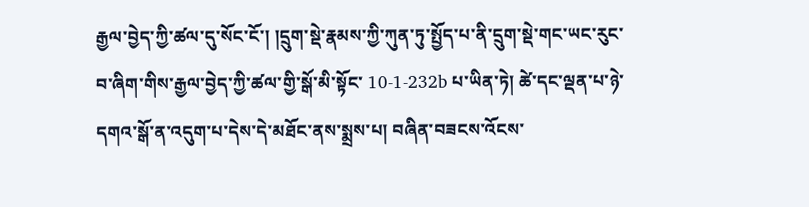རྒྱལ་བྱེད་ཀྱི་ཚལ་དུ་སོང་ངོ་། །དྲུག་སྡེ་རྣམས་ཀྱི་ཀུན་ཏུ་སྤྱོད་པ་ནི་དྲུག་སྡེ་གང་ཡང་རུང་བ་ཞིག་གིས་རྒྱལ་བྱེད་ཀྱི་ཚལ་གྱི་སྒོ་མི་སྟོང་ 10-1-232b པ་ཡིན་ཏེ། ཚེ་དང་ལྡན་པ་ཉེ་དགའ་སྒོ་ན་འདུག་པ་དེས་དེ་མཐོང་ནས་སྨྲས་པ། བཞིན་བཟངས་འོངས་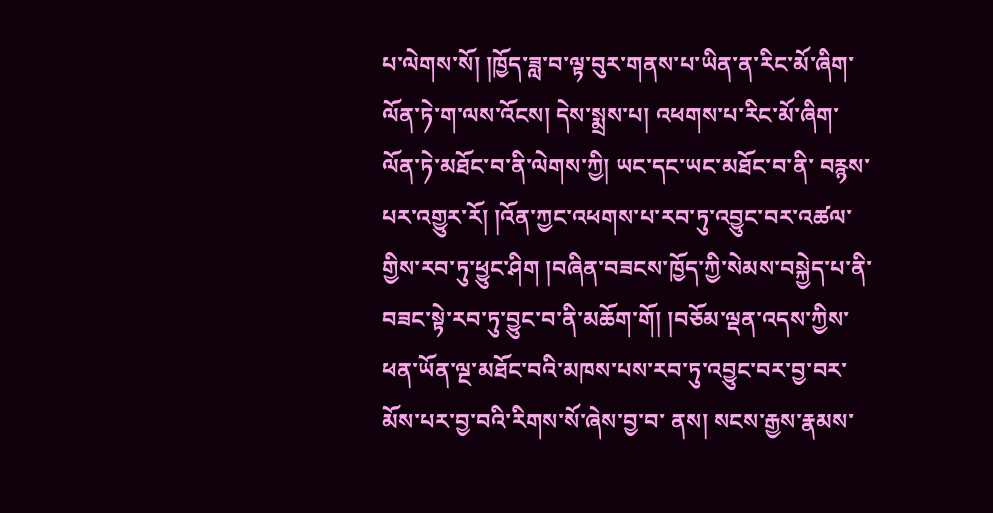པ་ལེགས་སོ། །ཁྱོད་ཟླ་བ་ལྟ་བུར་གནས་པ་ཡིན་ན་རིང་མོ་ཞིག་ལོན་ཏེ་ག་ལས་འོངས། དེས་སྨྲས་པ། འཕགས་པ་རིང་མོ་ཞིག་ལོན་ཏེ་མཐོང་བ་ནི་ལེགས་ཀྱི། ཡང་དང་ཡང་མཐོང་བ་ནི་ བརྙས་པར་འགྱུར་རོ། །འོན་ཀྱང་འཕགས་པ་རབ་ཏུ་འབྱུང་བར་འཚལ་གྱིས་རབ་ཏུ་ཕྱུང་ཤིག །བཞིན་བཟངས་ཁྱོད་ཀྱི་སེམས་བསྐྱེད་པ་ནི་བཟང་སྟེ་རབ་ཏུ་བྱུང་བ་ནི་མཆོག་གོ། །བཅོམ་ལྡན་འདས་ཀྱིས་ཕན་ཡོན་ལྔ་མཐོང་བའི་མཁས་པས་རབ་ཏུ་འབྱུང་བར་བྱ་བར་མོས་པར་བྱ་བའི་རིགས་སོ་ཞེས་བྱ་བ་ ནས། སངས་རྒྱས་རྣམས་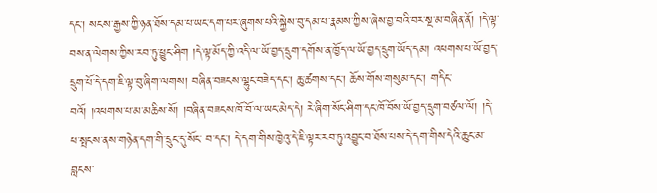དང་། སངས་རྒྱས་ཀྱི་ཉན་ཐོས་དམ་པ་ཡང་དག་པར་ཞུགས་པའི་སྐྱེས་བུ་དམ་པ་རྣམས་ཀྱིས་ཞེས་བྱ་བའི་བར་སྔ་མ་བཞིན་ནོ། །དེ་ལྟ་བས་ན་ལེགས་ཀྱིས་རབ་ཏུ་ཕྱུང་ཤིག །དེ་ལྟ་མོད་ཀྱི་འདི་ལ་ཡོ་བྱད་དྲུག་དགོས་ན་ཁྱོད་ལ་ཡོ་བྱད་དྲུག་ཡོད་དམ། འཕགས་པ་ཡོ་བྱད་ དྲུག་པོ་དེ་དག་ཇི་ལྟ་བུ་ཞིག་ལགས། བཞིན་བཟངས་ལྷུང་བཟེད་དང་། ཆུ་ཚགས་དང་། ཆོས་གོས་གསུམ་དང་། གདིང་བའོ། །འཕགས་པ་མ་མཆིས་སོ། །བཞིན་བཟངས་ཁོ་བོ་ལ་ཡང་མེད་དེ། རེ་ཞིག་སོང་ཤིག་དང་ཁོ་བོས་ཡོ་བྱད་དྲུག་བཙལ་ལོ། །དེ་ཕ་སྤངས་ནས་གཉེན་དག་གི་དྲུང་དུ་སོང་ བ་དང་། དེ་དག་གིས་ཁྱེའུ་དེ་ཇི་ལྟར་རབ་ཏུ་འབྱུང་བ་ཐོས་པས་དེ་དག་གིས་དེའི་ཆུང་མ་བླངས་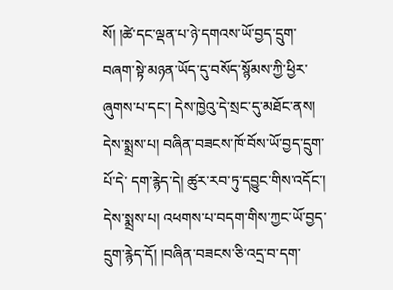སོ། །ཚེ་དང་ལྡན་པ་ཉེ་དགའས་ཡོ་བྱད་དྲུག་བཞག་སྟེ་མཉན་ཡོད་དུ་བསོད་སྙོམས་ཀྱི་ཕྱིར་ཞུགས་པ་དང་། དེས་ཁྱེའུ་དེ་སྲང་དུ་མཐོང་ནས། དེས་སྨྲས་པ། བཞིན་བཟངས་ཁོ་བོས་ཡོ་བྱད་དྲུག་པོ་དེ་ དག་རྙེད་དེ། ཚུར་རབ་ཏུ་དབྱུང་གིས་འདོང་། དེས་སྨྲས་པ། འཕགས་པ་བདག་གིས་ཀྱང་ཡོ་བྱད་དྲུག་རྙེད་དོ། །བཞིན་བཟངས་ཅི་འདྲ་བ་དག་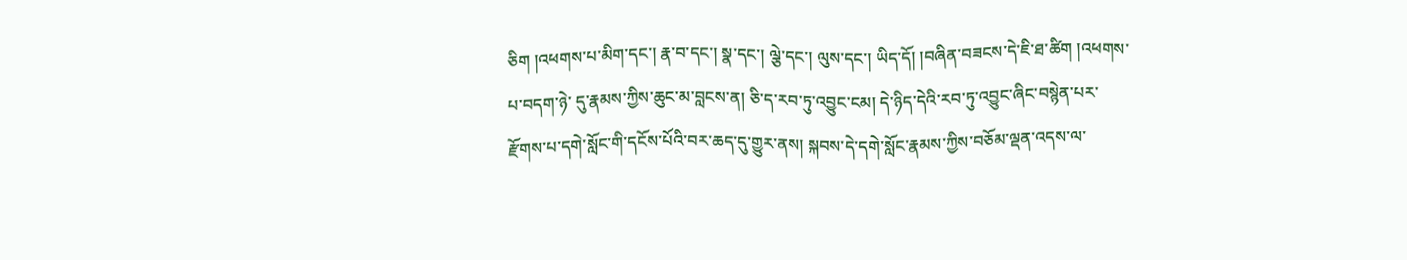ཅིག །འཕགས་པ་མིག་དང་། རྣ་བ་དང་། སྣ་དང་། ལྕེ་དང་། ལུས་དང་། ཡིད་དོ། །བཞིན་བཟངས་དེ་ཇི་ཐ་ཚིག །འཕགས་པ་བདག་ཉེ་ དུ་རྣམས་ཀྱིས་ཆུང་མ་བླངས་ན། ཅི་ད་རབ་ཏུ་འབྱུང་ངམ། དེ་ཉིད་དེའི་རབ་ཏུ་འབྱུང་ཞིང་བསྙེན་པར་རྫོགས་པ་དགེ་སློང་གི་དངོས་པོའི་བར་ཆད་དུ་གྱུར་ནས། སྐབས་དེ་དགེ་སློང་རྣམས་ཀྱིས་བཅོམ་ལྡན་འདས་ལ་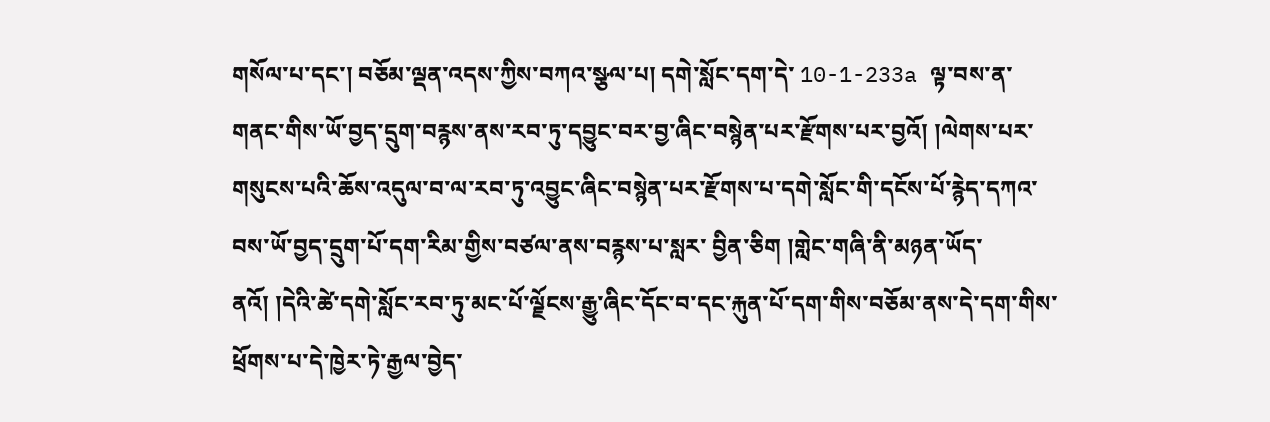གསོལ་པ་དང་། བཅོམ་ལྡན་འདས་ཀྱིས་བཀའ་སྩལ་པ། དགེ་སློང་དག་དེ་ 10-1-233a ལྟ་བས་ན་གནང་གིས་ཡོ་བྱད་དྲུག་བརྙས་ནས་རབ་ཏུ་དབྱུང་བར་བྱ་ཞིང་བསྙེན་པར་རྫོགས་པར་བྱའོ། །ལེགས་པར་གསུངས་པའི་ཆོས་འདུལ་བ་ལ་རབ་ཏུ་འབྱུང་ཞིང་བསྙེན་པར་རྫོགས་པ་དགེ་སློང་གི་དངོས་པོ་རྙེད་དཀའ་བས་ཡོ་བྱད་དྲུག་པོ་དག་རིམ་གྱིས་བཙལ་ནས་བརྙས་པ་སླར་ བྱིན་ཅིག །གླེང་གཞི་ནི་མཉན་ཡོད་ནའོ། །དེའི་ཚེ་དགེ་སློང་རབ་ཏུ་མང་པོ་ལྗོངས་རྒྱུ་ཞིང་དོང་བ་དང་རྐུན་པོ་དག་གིས་བཅོམ་ནས་དེ་དག་གིས་ཕྲོགས་པ་དེ་ཁྱེར་ཏེ་རྒྱལ་བྱེད་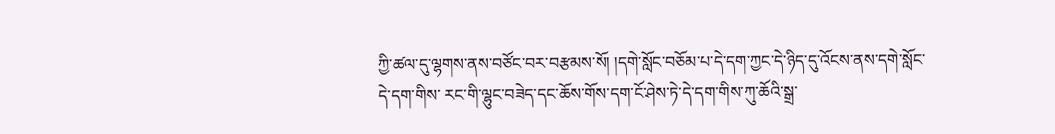ཀྱི་ཚལ་དུ་ལྷགས་ནས་བཙོང་བར་བརྩམས་སོ། །དགེ་སློང་བཅོམ་པ་དེ་དག་ཀྱང་དེ་ཉིད་དུ་འོངས་ནས་དགེ་སློང་དེ་དག་གིས་ རང་གི་ལྷུང་བཟེད་དང་ཆོས་གོས་དག་ངོ་ཤེས་ཏེ་དེ་དག་གིས་ཀུ་ཆོའི་སྒྲ་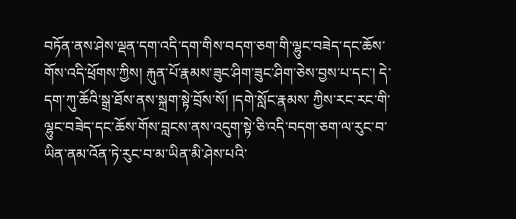བཏོན་ནས་ཤེས་ལྡན་དག་འདི་དག་གིས་བདག་ཅག་གི་ལྷུང་བཟེད་དང་ཆོས་གོས་འདི་ཕྲོགས་ཀྱིས། རྐུན་པོ་རྣམས་ཟུང་ཤིག་ཟུང་ཤིག་ཅེས་བྱས་པ་དང་། དེ་དག་ཀུ་ཆོའི་སྒྲ་ཐོས་ནས་སྐྲག་སྟེ་བྲོས་སོ། །དགེ་སློང་རྣམས་ ཀྱིས་རང་རང་གི་ལྷུང་བཟེད་དང་ཆོས་གོས་བླངས་ནས་འདུག་སྟེ་ཅི་འདི་བདག་ཅག་ལ་རུང་བ་ཡིན་ནམ་འོན་ཏེ་རུང་བ་མ་ཡིན་མི་ཤེས་པའི་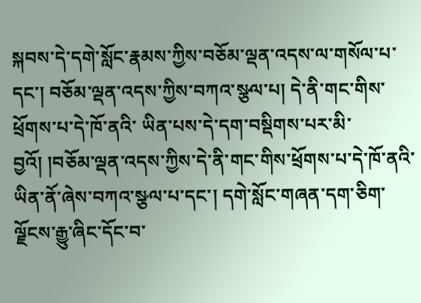སྐབས་དེ་དགེ་སློང་རྣམས་ཀྱིས་བཅོམ་ལྡན་འདས་ལ་གསོལ་པ་དང་། བཅོམ་ལྡན་འདས་ཀྱིས་བཀའ་སྩལ་པ། དེ་ནི་གང་གིས་ཕྲོགས་པ་དེ་ཁོ་ནའི་ ཡིན་པས་དེ་དག་བསྡིགས་པར་མི་བྱའོ། །བཅོམ་ལྡན་འདས་ཀྱིས་དེ་ནི་གང་གིས་ཕྲོགས་པ་དེ་ཁོ་ནའི་ཡིན་ནོ་ཞེས་བཀའ་སྩལ་པ་དང་། དགེ་སློང་གཞན་དག་ཅིག་ལྗོངས་རྒྱུ་ཞིང་དོང་བ་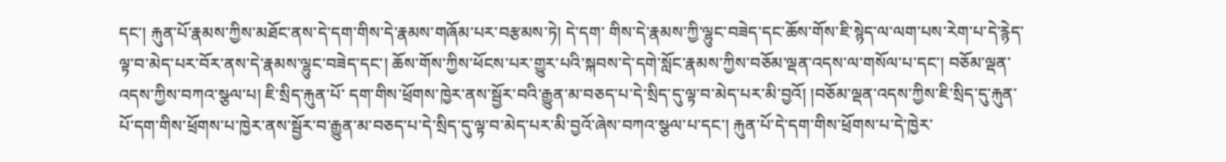དང་། རྐུན་པོ་རྣམས་ཀྱིས་མཐོང་ནས་དེ་དག་གིས་དེ་རྣམས་གཞོམ་པར་བརྩམས་ཏེ། དེ་དག་ གིས་དེ་རྣམས་ཀྱི་ལྷུང་བཟེད་དང་ཆོས་གོས་ཇི་སྙེད་ལ་ལག་པས་རེག་པ་དེ་རྙེད་ལྟ་བ་མེད་པར་བོར་ནས་དེ་རྣམས་ལྷུང་བཟེད་དང་། ཆོས་གོས་ཀྱིས་ཕོངས་པར་གྱུར་པའི་སྐབས་དེ་དགེ་སློང་རྣམས་ཀྱིས་བཅོམ་ལྡན་འདས་ལ་གསོལ་པ་དང་། བཅོམ་ལྡན་འདས་ཀྱིས་བཀའ་སྩལ་པ། ཇི་སྲིད་རྐུན་པོ་ དག་གིས་ཕྲོགས་ཁྱེར་ནས་སྦྱོར་བའི་རྒྱུན་མ་བཅད་པ་དེ་སྲིད་དུ་ལྟ་བ་མེད་པར་མི་བྱའོ། །བཅོམ་ལྡན་འདས་ཀྱིས་ཇི་སྲིད་དུ་རྐུན་པོ་དག་གིས་ཕྲོགས་པ་ཁྱེར་ནས་སྦྱོར་བ་རྒྱུན་མ་བཅད་པ་དེ་སྲིད་དུ་ལྟ་བ་མེད་པར་མི་བྱའོ་ཞེས་བཀའ་སྩལ་པ་དང་། རྐུན་པོ་དེ་དག་གིས་ཕྲོགས་པ་དེ་ཁྱེར་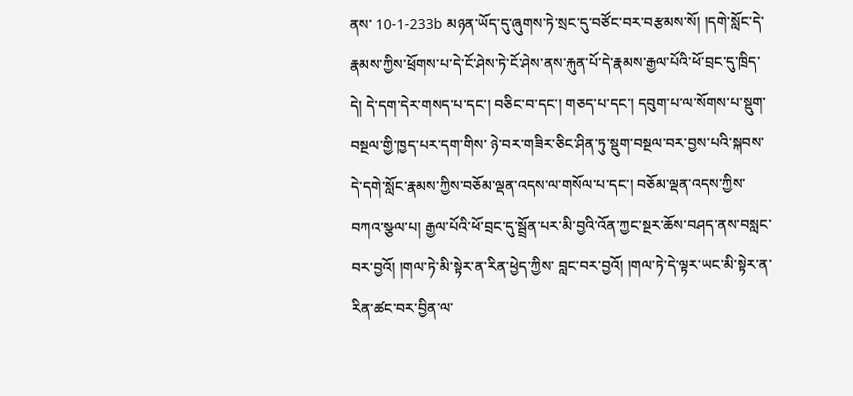ནས་ 10-1-233b མཉན་ཡོད་དུ་ཞུགས་ཏེ་སྲང་དུ་བཙོང་བར་བརྩམས་སོ། །དགེ་སློང་དེ་རྣམས་ཀྱིས་ཕྲོགས་པ་དེ་ངོ་ཤེས་ཏེ་ངོ་ཤེས་ནས་རྐུན་པོ་དེ་རྣམས་རྒྱལ་པོའི་ཕོ་བྲང་དུ་ཁྲིད་དེ། དེ་དག་དེར་གསད་པ་དང་། བཅིང་བ་དང་། གཅད་པ་དང་། དབུག་པ་ལ་སོགས་པ་སྡུག་བསྔལ་གྱི་ཁྱད་པར་དག་གིས་ ཉེ་བར་གཟིར་ཅིང་ཤིན་ཏུ་སྡུག་བསྔལ་བར་བྱས་པའི་སྐབས་དེ་དགེ་སློང་རྣམས་ཀྱིས་བཅོམ་ལྡན་འདས་ལ་གསོལ་པ་དང་། བཅོམ་ལྡན་འདས་ཀྱིས་བཀའ་སྩལ་པ། རྒྱལ་པོའི་ཕོ་བྲང་དུ་སྦྲོན་པར་མི་བྱའི་འོན་ཀྱང་སྔར་ཆོས་བཤད་ནས་བསླང་བར་བྱའོ། །གལ་ཏེ་མི་སྟེར་ན་རིན་ཕྱེད་ཀྱིས་ བླང་བར་བྱའོ། །གལ་ཏེ་དེ་ལྟར་ཡང་མི་སྟེར་ན་རིན་ཚང་བར་བྱིན་ལ་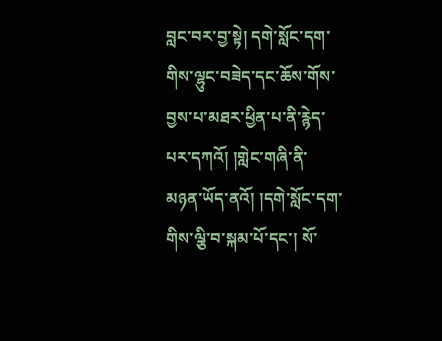བླང་བར་བྱ་སྟེ། དགེ་སློང་དག་གིས་ལྷུང་བཟེད་དང་ཆོས་གོས་བྱས་པ་མཐར་ཕྱིན་པ་ནི་རྙེད་པར་དཀའོ། །གླེང་གཞི་ནི་མཉན་ཡོད་ནའོ། །དགེ་སློང་དག་གིས་ལྕི་བ་སྐམ་པོ་དང་། སོ་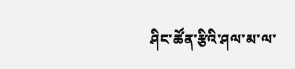ཤིང་ཚོན་རྩིའི་ཤལ་མ་ལ་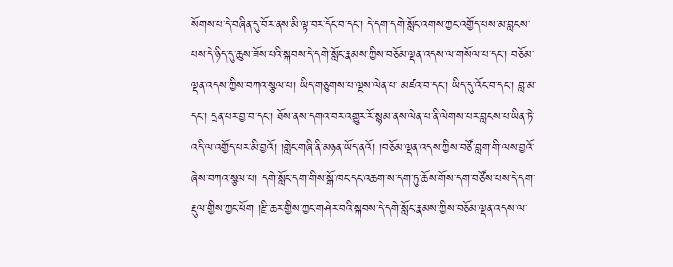སོགས་པ་དེ་བཞིན་དུ་བོར་ནས་མི་ལྟ་བར་དོང་བ་དང་། དེ་དག་དགེ་སློང་འགས་ཀྱང་འགྱོད་པས་མ་བླངས་པས་དེ་ཉིད་དུ་ཆུས་ཟོས་པའི་སྐབས་དེ་དགེ་སློང་རྣམས་ཀྱིས་བཅོམ་ལྡན་འདས་ལ་གསོལ་པ་དང་། བཅོམ་ལྡན་འདས་ཀྱིས་བཀའ་སྩལ་པ། ཡིད་གཅུགས་པ་ལྔས་ལེན་པ་ མཛའ་བ་དང་། ཡིད་དུ་འོང་བ་དང་། བླ་མ་དང་། དྲན་པར་བྱ་བ་དང་། ཐོས་ནས་དགའ་བར་འགྱུར་རོ་སྙམ་ནས་ལེན་པ་ནི་ལེགས་པར་བླངས་པ་ཡིན་ཏེ་འདི་ལ་འགྱོད་པར་མི་བྱའོ། །གླེང་གཞི་ནི་མཉན་ཡོད་ནའོ། །བཅོམ་ལྡན་འདས་ཀྱིས་བཙོ་བླག་གི་ལས་བྱའོ་ཞེས་བཀའ་སྩལ་པ། དགེ་སློང་དག་གིས་སྒོ་ཁང་དང་འཆག་ས་དག་ཏུ་ཆོས་གོས་དག་བཙོས་པས་དེ་དག་རྡུལ་གྱིས་ཀྱང་ཕོག །རྫི་ཆར་གྱིས་ཀྱང་གཤེར་བའི་སྐབས་དེ་དགེ་སློང་རྣམས་ཀྱིས་བཅོམ་ལྡན་འདས་ལ་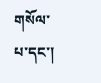གསོལ་པ་དང་།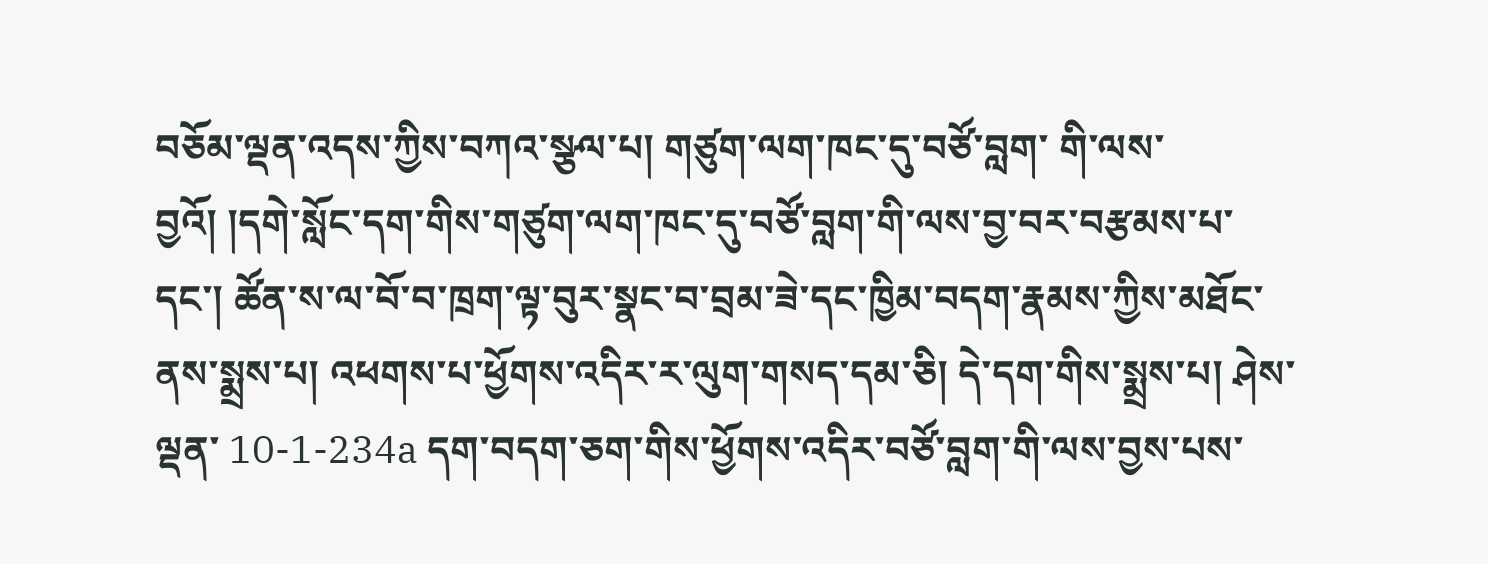བཅོམ་ལྡན་འདས་ཀྱིས་བཀའ་སྩལ་པ། གཙུག་ལག་ཁང་དུ་བཙོ་བླག་ གི་ལས་བྱའོ། །དགེ་སློང་དག་གིས་གཙུག་ལག་ཁང་དུ་བཙོ་བླག་གི་ལས་བྱ་བར་བརྩམས་པ་དང་། ཚོན་ས་ལ་བོ་བ་ཁྲག་ལྟ་བུར་སྣང་བ་བྲམ་ཟེ་དང་ཁྱིམ་བདག་རྣམས་ཀྱིས་མཐོང་ནས་སྨྲས་པ། འཕགས་པ་ཕྱོགས་འདིར་ར་ལུག་གསད་དམ་ཅི། དེ་དག་གིས་སྨྲས་པ། ཤེས་ལྡན་ 10-1-234a དག་བདག་ཅག་གིས་ཕྱོགས་འདིར་བཙོ་བླག་གི་ལས་བྱས་པས་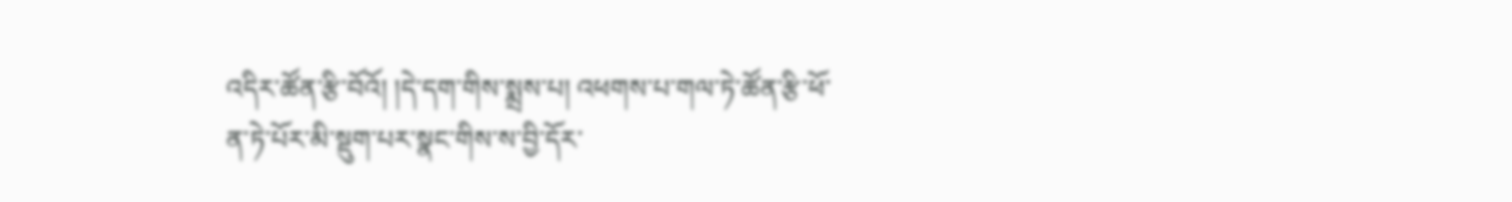འདིར་ཚོན་རྩི་བོའོ། །དེ་དག་གིས་སྨྲས་པ། འཕགས་པ་གལ་ཏེ་ཚོན་རྩི་ཕོ་ན་ཏེ་པོར་མི་སྡུག་པར་སྣང་གིས་ས་བྱི་དོར་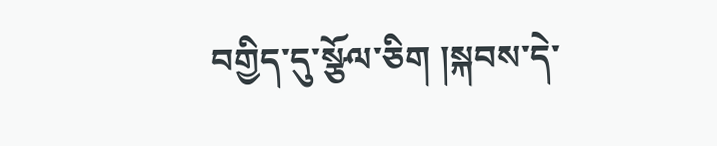བགྱིད་དུ་སྩོལ་ཅིག །སྐབས་དེ་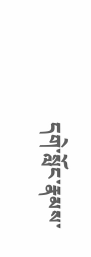དགེ་སློང་རྣམས་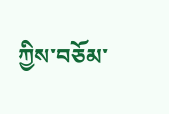ཀྱིས་བཅོམ་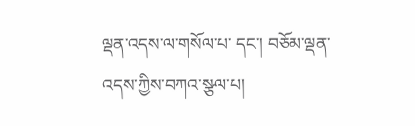ལྡན་འདས་ལ་གསོལ་པ་ དང་། བཅོམ་ལྡན་འདས་ཀྱིས་བཀའ་སྩལ་པ།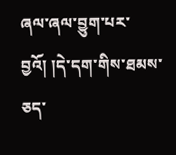ཞལ་ཞལ་བྱུག་པར་བྱའོ། །དེ་དག་གིས་ཐམས་ཅད་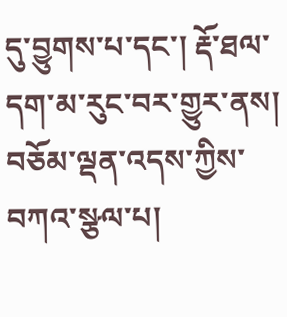དུ་བྱུགས་པ་དང་། རྡོ་ཐལ་དག་མ་རུང་བར་གྱུར་ནས། བཅོམ་ལྡན་འདས་ཀྱིས་བཀའ་སྩལ་པ།